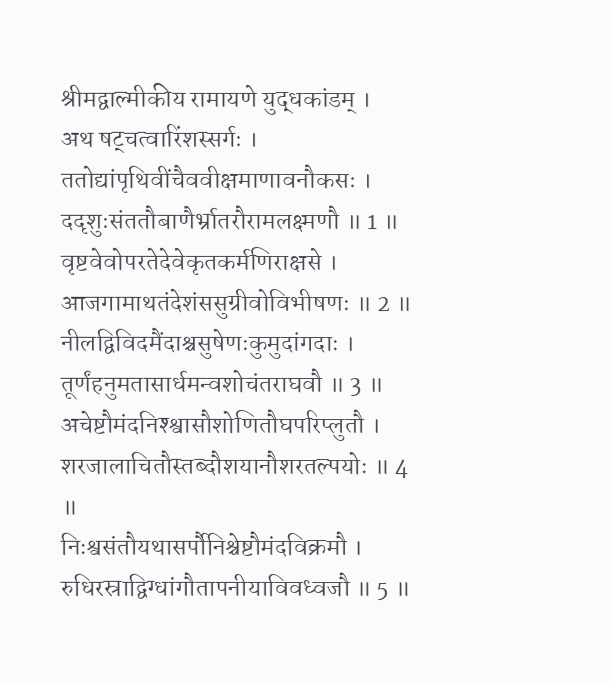श्रीमद्वाल्मीकीय रामायणे युद्धकांडम् ।
अथ षट्चत्वारिंशस्सर्गः ।
ततोद्यांपृथिवींचैववीक्षमाणावनौकसः ।
ददृशुःसंततौबाणैर्भ्रातरौरामलक्ष्मणौ ॥ 1 ॥
वृष्टवेवोपरतेदेवेकृतकर्मणिराक्षसे ।
आजगामाथतंदेशंससुग्रीवोविभीषणः ॥ 2 ॥
नीलद्विविदमैंदाश्चसुषेणःकुमुदांगदाः ।
तूर्णंहनुमतासार्धमन्वशोचंतराघवौ ॥ 3 ॥
अचेष्टौमंदनिश्श्वासौशोणितौघपरिप्लुतौ ।
शरजालाचितौस्तब्दौशयानौशरतल्पयोः ॥ 4 ॥
निःश्वसंतौयथासर्पौनिश्चेष्टौमंदविक्रमौ ।
रुधिरस्राद्विग्धांगौतापनीयाविवध्वजौ ॥ 5 ॥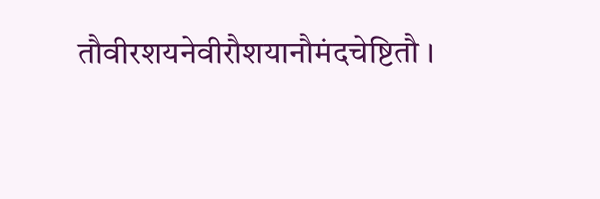तौवीरशयनेवीरौशयानौमंदचेष्टितौ ।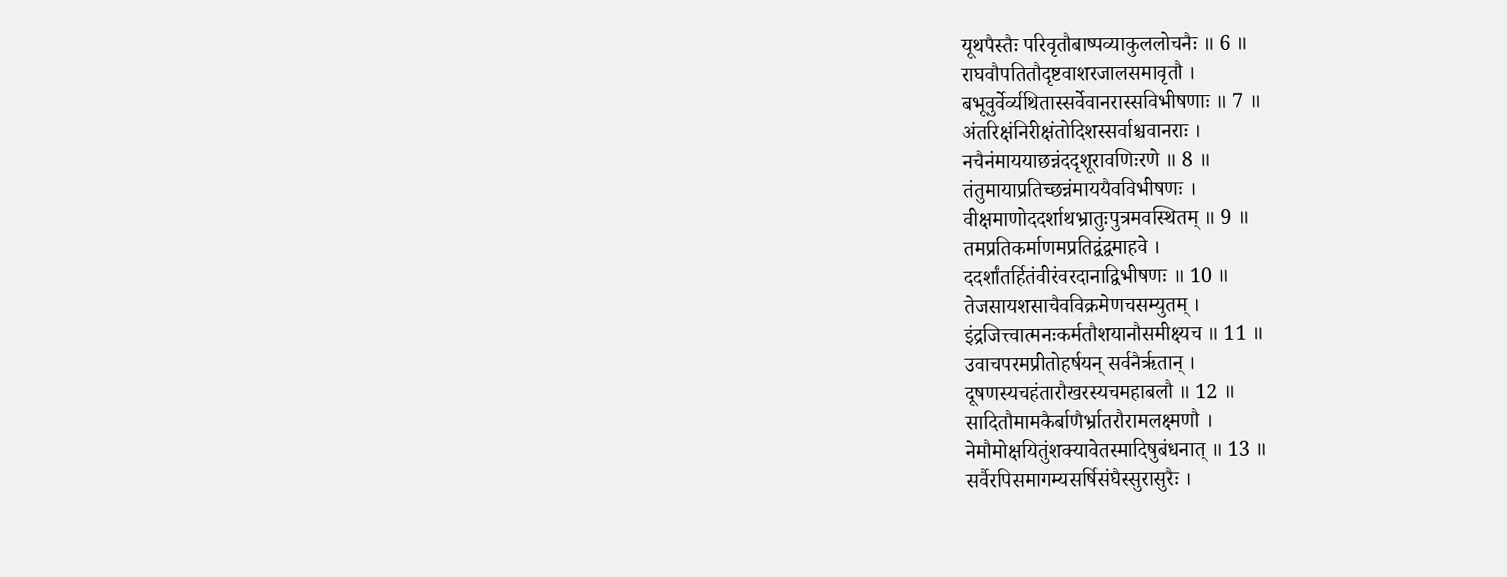यूथपैस्तैः परिवृतौबाष्पव्याकुललोचनैः ॥ 6 ॥
राघवौपतितौदृष्टवाशरजालसमावृतौ ।
बभूवुर्वेर्व्यथितास्सर्वेवानरास्सविभीषणाः ॥ 7 ॥
अंतरिक्षंनिरीक्षंतोदिशस्सर्वाश्चवानराः ।
नचैनंमाययाछन्नंददृशूरावणिःरणे ॥ 8 ॥
तंतुमायाप्रतिच्छन्नंमाययैवविभीषणः ।
वीक्षमाणोददर्शाथभ्रातुःपुत्रमवस्थितम् ॥ 9 ॥
तमप्रतिकर्माणमप्रतिद्वंद्वमाहवे ।
ददर्शांतर्हितंवीरंवरदानाद्विभीषणः ॥ 10 ॥
तेजसायशसाचैवविक्रमेणचसम्युतम् ।
इंद्रजित्त्वात्मनःकर्मतौशयानौसमीक्ष्यच ॥ 11 ॥
उवाचपरमप्रीतोहर्षयन् सर्वनैरृतान् ।
दूषणस्यचहंतारौखरस्यचमहाबलौ ॥ 12 ॥
सादितौमामकैर्बाणैर्भ्रातरौरामलक्ष्मणौ ।
नेमौमोक्षयितुंशक्यावेतस्मादिषुबंधनात् ॥ 13 ॥
सर्वैरपिसमागम्यसर्षिसंघैस्सुरासुरैः ।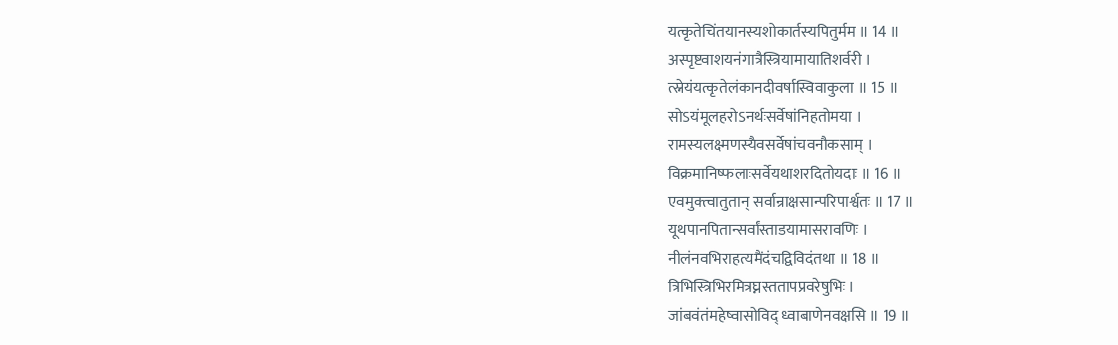यत्कृतेचिंतयानस्यशोकार्तस्यपितुर्मम ॥ 14 ॥
अस्पृष्टवाशयनंगात्रैस्त्रियामायातिशर्वरी ।
त्स्नेयंयत्कृतेलंकानदीवर्षास्विवाकुला ॥ 15 ॥
सोऽयंमूलहरोऽनर्थःसर्वेषांनिहतोमया ।
रामस्यलक्ष्मणस्यैवसर्वेषांचवनौकसाम् ।
विक्रमानिष्फलाःसर्वेयथाशरदितोयदाः ॥ 16 ॥
एवमुक्त्वातुतान् सर्वान्राक्षसान्परिपार्श्वतः ॥ 17 ॥
यूथपानपितान्सर्वांस्ताडयामासरावणिः ।
नीलंनवभिराहत्यमैंदंचद्विविदंतथा ॥ 18 ॥
त्रिभिस्त्रिभिरमित्रघ्नस्ततापप्रवरेषुभिः ।
जांबवंतंमहेष्वासोविद् ध्वाबाणेनवक्षसि ॥ 19 ॥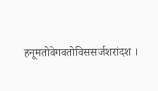हनूमतोवेगवतोविससर्जशरांदश ।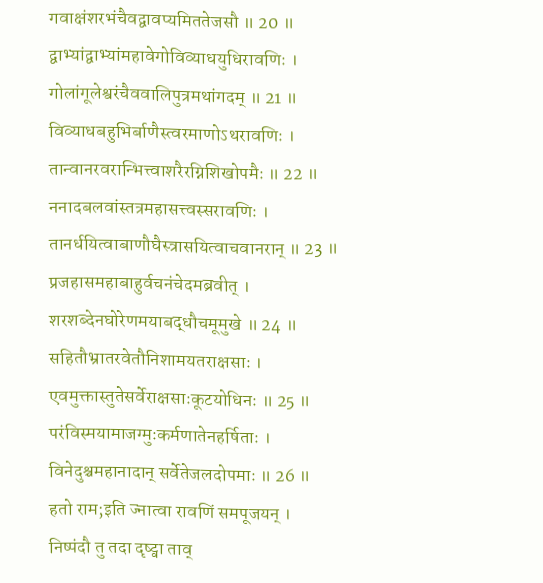गवाक्षंशरभंचैवद्वावप्यमिततेजसौ ॥ 20 ॥
द्वाभ्यांद्वाभ्यांमहावेगोविव्याधयुधिरावणिः ।
गोलांगूलेश्वरंचैववालिपुत्रमथांगदम् ॥ 21 ॥
विव्याधबहुभिर्बाणैस्त्वरमाणोऽथरावणिः ।
तान्वानरवरान्भित्त्वाशरैरग्निशिखोपमैः ॥ 22 ॥
ननादबलवांस्तत्रमहासत्त्वस्सरावणिः ।
तानर्धयित्वाबाणौघैस्त्रासयित्वाचवानरान् ॥ 23 ॥
प्रजहासमहाबाहुर्वचनंचेदमब्रवीत् ।
शरशब्देनघोरेणमयाबद्धौचमूमुखे ॥ 24 ॥
सहितौभ्रातरवेतौनिशामयतराक्षसाः ।
एवमुक्तास्तुतेसर्वेराक्षसाःकूटयोधिनः ॥ 25 ॥
परंविस्मयामाजग्मुःकर्मणातेनहर्षिताः ।
विनेदुश्चमहानादान् सर्वेतेजलदोपमाः ॥ 26 ॥
हतो राम;इति ज्नात्वा रावणिं समपूजयन् ।
निष्पंदौ तु तदा दृष्ट्वा ताव्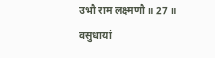उभौ राम लक्ष्मणौ ॥ 27 ॥
वसुधायां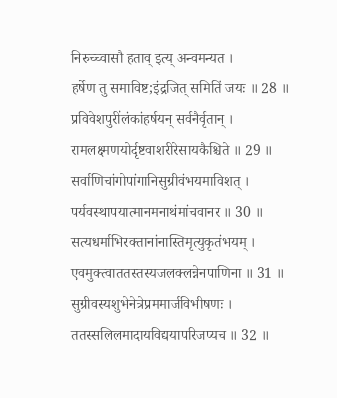निरुच्च्वासौ हताव् इत्य् अन्वमन्यत ।
हर्षेण तु समाविष्ट;इंद्रजित् समितिं जयः ॥ 28 ॥
प्रविवेशपुरींलंकांहर्षयन् सर्वनैर्वृतान् ।
रामलक्ष्मणयोर्दृष्टवाशरीरेसायकैश्चिते ॥ 29 ॥
सर्वाणिचांगोपांगानिसुग्रीवंभयमाविशत् ।
पर्यवस्थापयात्मानमनाथंमांचवानर ॥ 30 ॥
सत्यधर्माभिरक्तानांनास्तिमृत्युकृतंभयम् ।
एवमुक्त्वाततस्तस्यजलक्लन्नेनपाणिना ॥ 31 ॥
सुग्रीवस्यशुभेनेत्रेप्रममार्जविभीषणः ।
ततस्सलिलमादायविद्ययापरिजप्यच ॥ 32 ॥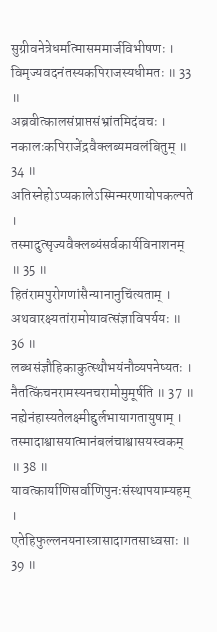सुग्रीवनेत्रेधर्मात्मासममार्जविभीषणः ।
विमृज्यवदनंतस्यकपिराजस्यधीमतः ॥ 33 ॥
अब्रवीत्कालसंप्राप्तसंभ्रांतमिदंवचः ।
नकालःकपिराजेंद्रवैक्लब्यमवलंबितुम् ॥ 34 ॥
अतिस्नेहोऽप्यकालेऽस्मिन्मरणायोपकल्पते ।
तस्मादुत्सृज्यवैक्लब्यंसर्वकार्यविनाशनम् ॥ 35 ॥
हितंरामपुरोगणांसैन्यानानुचिंत्यताम् ।
अथवारक्ष्यतांरामोयावत्संज्ञाविपर्ययः ॥ 36 ॥
लब्धसंज्ञौहिकाकुत्स्थौभयंनौव्यपनेष्यतः ।
नैतत्किंचनरामस्यनचरामोमुमूर्षति ॥ 37 ॥
नह्येनंहास्यतेलक्ष्मीद्दुर्लभायागतायुषाम् ।
तस्मादाश्वासयात्मानंबलंचाश्वासयस्वकम् ॥ 38 ॥
यावत्कार्याणिसर्वाणिपुनःसंस्थापयाम्यहम् ।
एतेहिफुल्लनयनास्त्रासादागतसाध्वसाः ॥ 39 ॥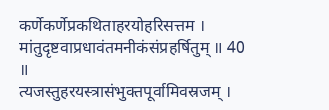कर्णेकर्णेप्रकथिताहरयोहरिसत्तम ।
मांतुदृष्टवाप्रधावंतमनीकंसंप्रहर्षितुम् ॥ 40 ॥
त्यजस्तुहरयस्त्रासंभुक्तपूर्वामिवस्रजम् ।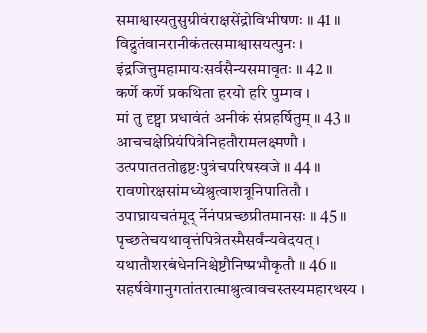समाश्वास्यतुसुग्रीवंराक्षसेंद्रोविभीषणः ॥ 41 ॥
विद्रुतंवानरानीकंतत्समाश्वासयत्पुनः ।
इंद्रजित्तुमहामायःसर्वसैन्यसमावृतः ॥ 42 ॥
कर्णे कर्णे प्रकथिता हरयो हरि पुम्गव ।
मां तु दृष्ट्वा प्रधावंतं अनीकं संप्रहर्षितुम् ॥ 43 ॥
आचचक्षेप्रियंपित्रेनिहतौरामलक्ष्मणौ ।
उत्पपातततोहृष्टःपुत्रंचपरिषस्वजे ॥ 44 ॥
रावणोरक्षसांमध्येश्रुत्वाशत्रूनिपातितौ ।
उपाघ्रायचतंमूद् र्नेनंपप्रच्छप्रीतमानसः ॥ 45 ॥
पृच्छतेचयथावृत्तंपित्रेतस्मैसर्वंन्यवेदयत् ।
यथातौशरबंधेननिश्चेष्टौनिष्प्रभौकृतौ ॥ 46 ॥
सहर्षवेगानुगतांतरात्माश्रुत्वावचस्तस्यमहारथस्य ।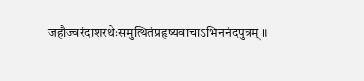जहौज्वरंदाशरथेःसमुत्थितंप्रहृष्यवाचाऽभिननंदपुत्रम् ॥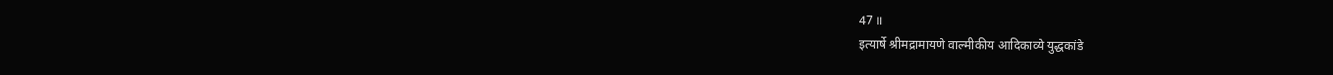47 ॥
इत्यार्षे श्रीमद्रामायणे वाल्मीकीय आदिकाव्ये युद्धकांडे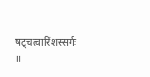षट्चत्वारिंशस्सर्गः ॥